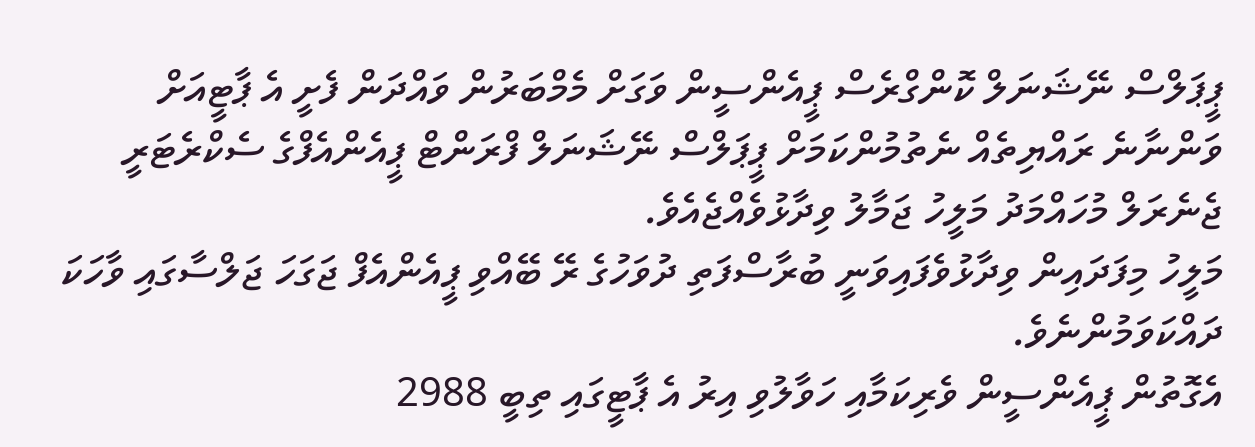ޕީޕަލްސް ނޭޝަނަލް ކޮންގްރެސް ޕީއެންސީން ވަގަށް މެމްބަރުން ވައްދަން ފެށީ އެ ޕާޓީއަށް ވަންނާނެ ރައްޔިތެއް ނެތުމުންކަމަށް ޕީޕަލްސް ނޭޝަނަލް ފްރަންޓް ޕީއެންއެފްގެ ސެކްރެޓަރީ ޖެނެރަލް މުހައްމަދު މަލީހު ޖަމާލު ވިދާޅުވެއްޖެއެވެ.
މަލީހު މިފަދައިން ވިދާޅުވެފައިވަނީ ބުރާސްފަތި ދުވަހުގެ ރޭ ބޭއްވި ޕީއެންއެފް ޖަގަހަ ޖަލްސާގައި ވާހަކަ ދައްކަވަމުންނެވެ.
އެގޮތުން ޕީއެންސީން ވެރިކަމާއި ހަވާލުވި އިރު އެ ޕާޓީގައި ތިބީ 2988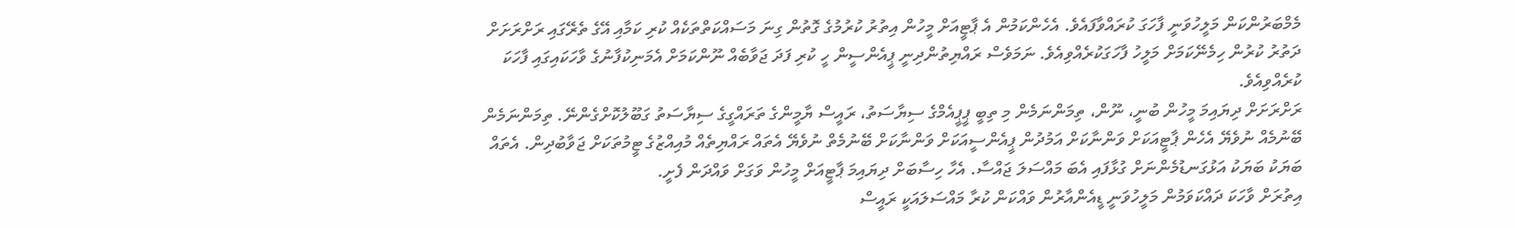މެމްބަރުންކަން މަލީހުވަނީ ފާހަގަ ކުރައްވާފައެވެ. އެހެންކަމުން އެ ޕާޓީއަށް މީހުން އިތުރު ކުރުމުގެ ގޮތުން ގިނަ މަސައްކަތްތަކެއް ކުރި ކަމާއި އޭގެ ތެރޭގައި ރަށްރަށަށް ދަތުރު ކުރުން ހިމެނޭކަމަށް މަލީހު ފާހަގަކުރެއްވިއެވެ. ނަމަވެސް ރައްޔިތުންދިނީ ޕީއެންސީން ހީ ކުރި ފަދަ ޖަވާބެއް ނޫންކަމަށް އެމަނިކުފާނުގެ ވާހަކައިގައި ފާހަކަ ކުރެއްވިއެވެ.
ރަށްރަށަށް ދިޔައިމަ މީހުން ބުނީ، ނޫން، ތިމަންނަމެން މި ތިބީ ޕީޕީއެމްގެ ސިޔާސަތު، ރައީސް ޔާމީންގެ ތަރައްގީގެ ސިޔާސަތު ގަބޫލުކޮށްގެންނޭ. ތިމަންނަމެން ބޭނުމެއް ނުވެޔޭ އެހެން ޕާޓީއަކަށް ވަންނާކަށް އަމުދުން ޕީއެންސީއަކަށް ވަންނާކަށް ބޭނުމެތް ނުވެޔޭ އެތައް ރައްޔިތެއް މުއިއްޒުގެ ޓީމުތަކަށް ޖަވާބުދިން. އެތައް ބަޔަކު ބަޔަކު އަޅުގަނޑުމެންނަށް ގުޅާފައި އެބަ މައްސަލަ ޖައްސާ. އެހާ ހިސާބަށް ދިޔައިމަ ޕާޓީއަށް މީހުން ވަގަށް ވައްދަން ފެށީ.
އިތުރަށް ވާހަކަ ދައްކަވަމުން މަލީހުވަނީ ޑީއެންއާރުން ވައްކަން ކުރާ މައްސަލައަކީ ރައީސް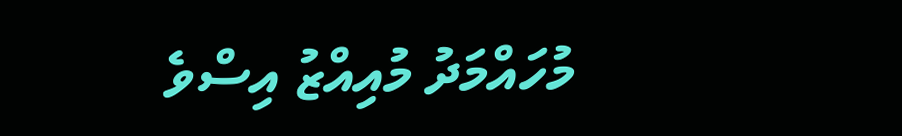މުހައްމަދު މުއިއްޒު އިސްވެ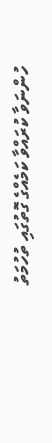ހުންނަވާ ކުރައްވާ ކަމެއްގެ ގޮތުގައި ތުހުމަތު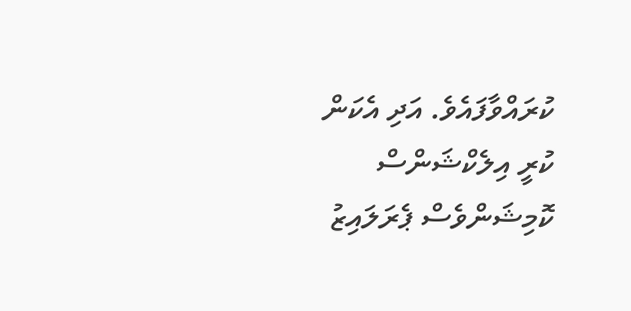ކުރައްވާފައެވެ. އަދި އެކަން ކުރީ އިލެކްޝަންސް ކޮމިޝަންވެސް ޕެރަލައިޒު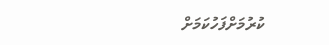ކުރުމަށްފަހުކަމަށް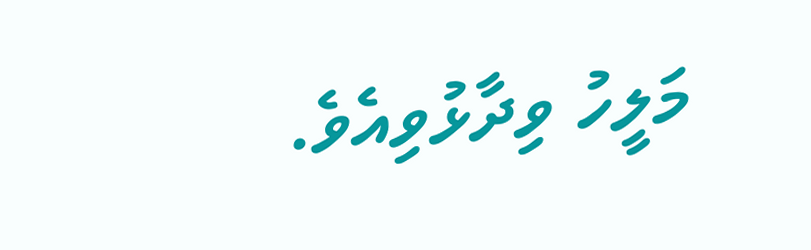މަލީހު ވިދާޅުވިއެވެ.